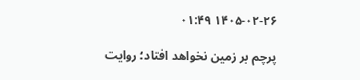۱۴۰۵-۰۲-۲۶ ۰۱:۴۹

پرچم بر زمین نخواهد افتاد؛ روایت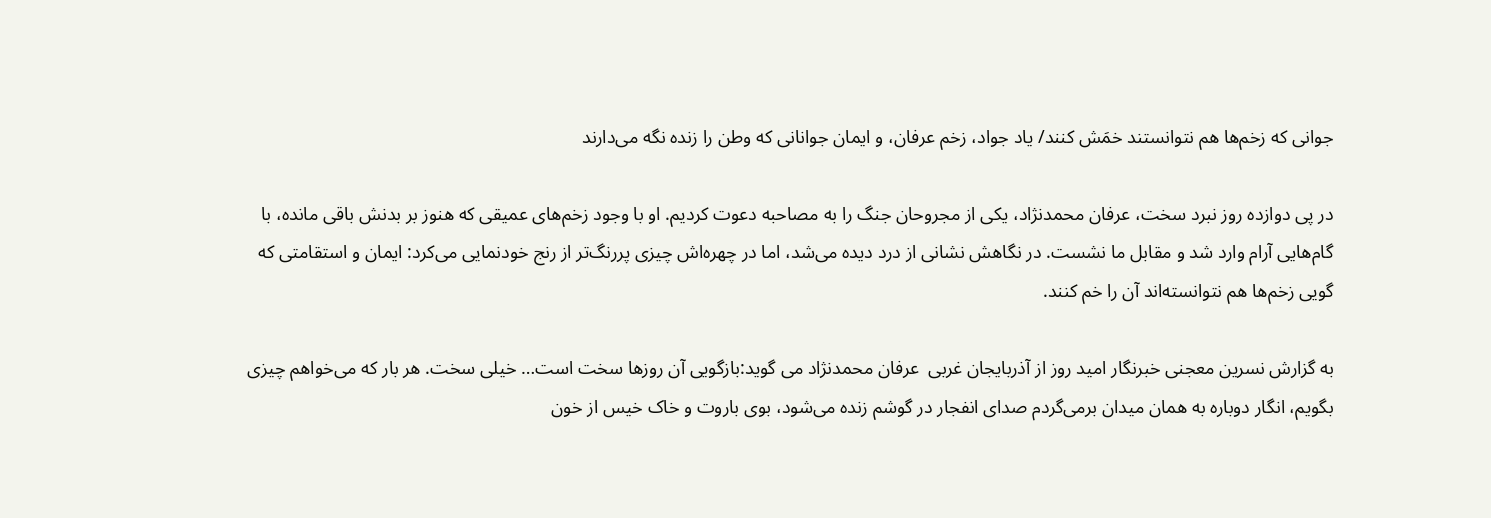جوانی که زخم‌ها هم نتوانستند خمَش کنند/ یاد جواد، زخم عرفان، و ایمان جوانانی که وطن را زنده نگه می‌دارند

در پی دوازده روز نبرد سخت، عرفان محمدنژاد، یکی از مجروحان جنگ را به مصاحبه دعوت کردیم. او با وجود زخم‌های عمیقی که هنوز بر بدنش باقی مانده، با گام‌هایی آرام وارد شد و مقابل ما نشست. در نگاهش نشانی از درد دیده می‌شد، اما در چهره‌اش چیزی پررنگ‌تر از رنج خودنمایی می‌کرد: ایمان و استقامتی که گویی زخم‌ها هم نتوانسته‌اند آن را خم کنند.

به گزارش نسرین معجنی خبرنگار امید روز از آذربایجان غربی  عرفان محمدنژاد می گوید:بازگویی آن روزها سخت است… خیلی سخت. هر بار که می‌خواهم چیزی بگویم، انگار دوباره به همان میدان برمی‌گردم صدای انفجار در گوشم زنده می‌شود، بوی باروت و خاک خیس از خون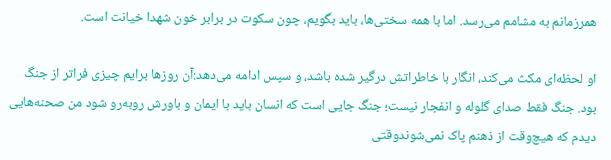همرزمانم به مشامم می‌رسد. اما با همه سختی‌ها، باید بگویم، چون سکوت در برابر خون شهدا خیانت است.

او لحظه‌ای مکث می‌کند، انگار با خاطراتش درگیر شده باشد، و سپس ادامه می‌دهد:آن روزها برایم چیزی فراتر از جنگ بود. جنگ فقط صدای گلوله و انفجار نیست؛ جنگ جایی است که انسان باید با ایمان و باورش روبه‌رو شود من صحنه‌هایی دیدم که هیچ‌وقت از ذهنم پاک نمی‌شوندوقتی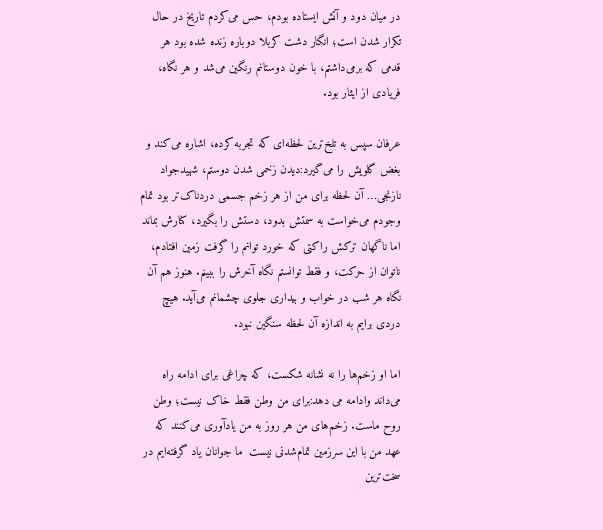در میان دود و آتش ایستاده بودم، حس می‌کردم تاریخ در حال تکرار شدن است؛ انگار دشت کربلا دوباره زنده شده بود هر قدمی که برمی‌داشتم، با خون دوستانم رنگین می‌شد و هر نگاه، فریادی از ایثار بود.

عرفان سپس به تلخ‌ترین لحظه‌ای که تجربه کرده، اشاره می‌کند و بغض گلویش را می‌گیرد:دیدن زخمی شدن دوستم، شهیدجواد نازنجی… آن لحظه برای من از هر زخم جسمی دردناک‌تر بود تمام وجودم می‌خواست به سمتش بدود، دستش را بگیرد، کنارش بماند اما ناگهان ترکش راکتی که خورد توانم را گرفت زمین افتادم، ناتوان از حرکت، و فقط توانستم نگاه آخرش را ببینم. هنوز هم آن نگاه هر شب در خواب و بیداری جلوی چشمانم می‌آید. هیچ دردی برایم به اندازه آن لحظه سنگین نبود.

اما او زخم‌ها را نه نشانه شکست، که چراغی برای ادامه راه می‌داند وادامه می دهد:برای من وطن فقط خاک نیست؛ وطن روح ماست. زخم‌های من هر روز به من یادآوری می‌کنند که عهد من با این سرزمین تمام‌شدنی نیست  ما جوانان یاد گرفته‌ایم در سخت‌ترین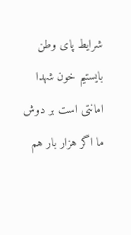شرایط پای وطن بایستیم خون شهدا امانتی است بر دوش ما اگر هزار بار هم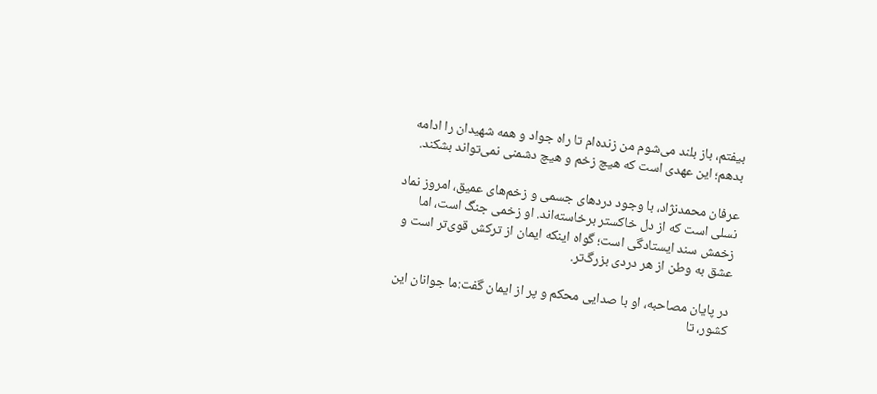بیفتم، باز بلند می‌شوم من زنده‌ام تا راه جواد و همه شهیدان را ادامه بدهم؛ این عهدی است که هیچ زخم و هیچ دشمنی نمی‌تواند بشکند.

عرفان محمدنژاد، با وجود دردهای جسمی و زخم‌های عمیق، امروز نماد نسلی است که از دل خاکستر برخاسته‌اند. او زخمی جنگ است، اما زخمش سند ایستادگی است؛ گواه اینکه ایمان از ترکش قوی‌تر است و عشق به وطن از هر دردی بزرگ‌تر.

در پایان مصاحبه، او با صدایی محکم و پر از ایمان گفت:ما جوانان این کشور، تا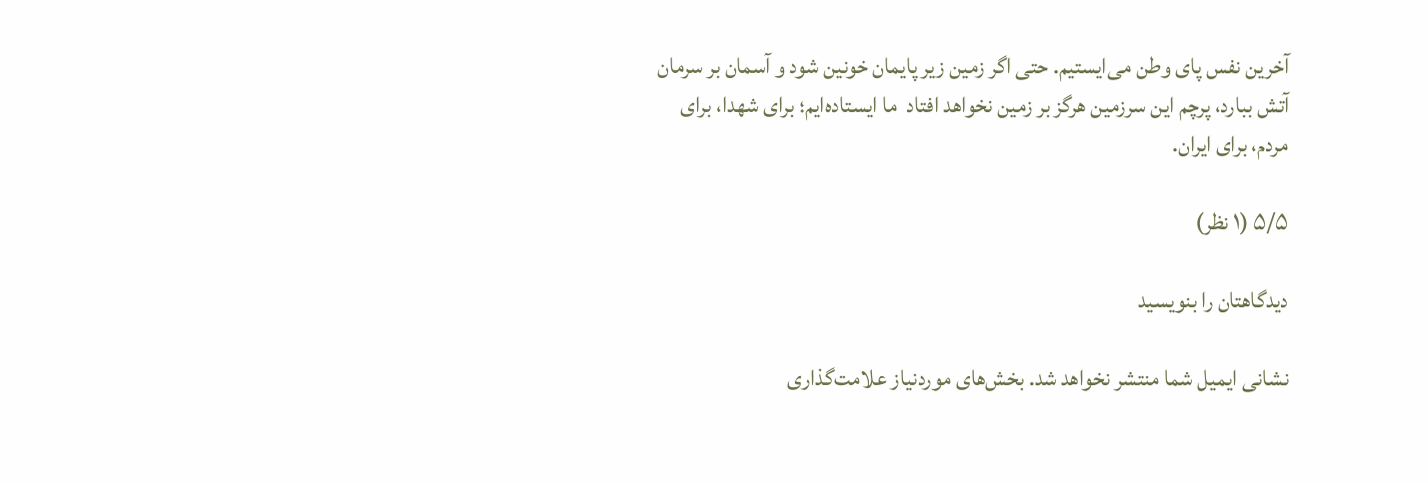آخرین نفس پای وطن می‌ایستیم. حتی اگر زمین زیر پایمان خونین شود و آسمان بر سرمان آتش ببارد، پرچم این سرزمین هرگز بر زمین نخواهد افتاد  ما ایستاده‌ایم؛ برای شهدا، برای مردم، برای ایران.

۵/۵ (۱ نظر)

دیدگاهتان را بنویسید

نشانی ایمیل شما منتشر نخواهد شد. بخش‌های موردنیاز علامت‌گذاری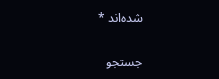شده‌اند *

جستجو